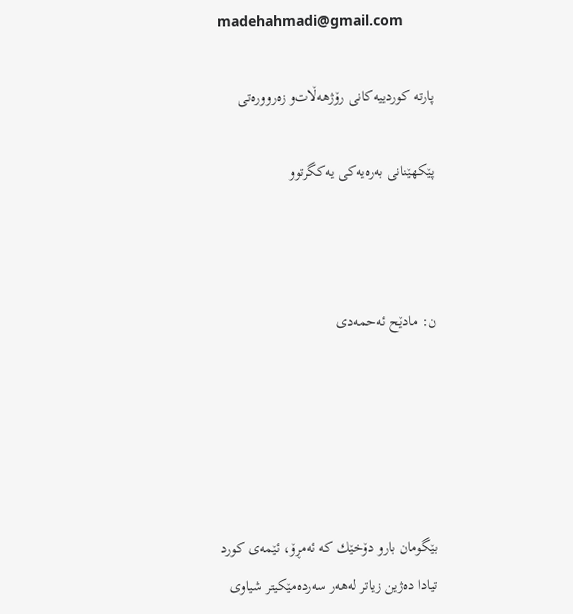madehahmadi@gmail.com

پارته‌ كوردییه‌كانی رۆژهه‌ڵات‌و زه‌رووره‌تی

پێكهێنانی به‌ره‌یه‌كی یه‌كگرتوو



ن: مادێح ئه‌حمه‌دی





بێگومان بار‌و دۆخێك كه‌ ئه‌مڕۆ، ئێمه‌ی كورد تیادا ده‌ژین زیاتر له‌هه‌ر سه‌رده‌مێكیتر شیاوی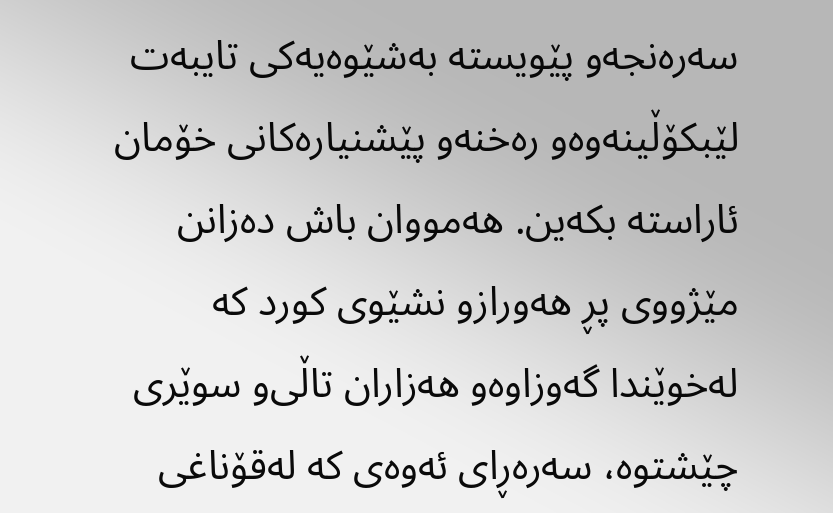سه‌ره‌نجه‌‌و پێویسته‌ به‌شێوه‌یه‌كی تایبه‌ت لێبكۆڵینه‌وه‌‌و ره‌خنه‌‌و پێشنیاره‌كانی خۆمان ئاراسته‌ بكه‌ین. هه‌مووان باش ده‌زانن مێژووی پڕ هه‌وراز‌و نشێوی كورد كه‌ له‌خوێندا گه‌وزاوه‌‌و هه‌زاران تاڵی‌و سوێری چێشتوه‌، سه‌ره‌ڕای ئه‌وه‌ی كه‌ له‌قۆناغی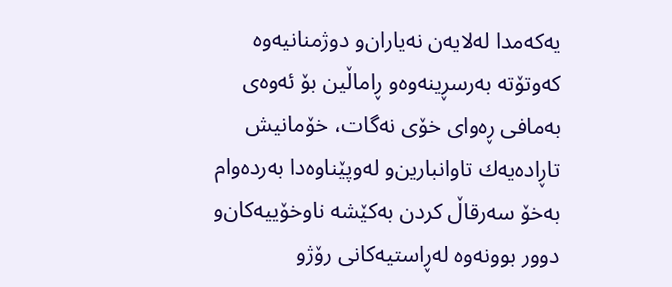یه‌كه‌مدا له‌لایه‌ن نه‌یاران‌و دوژمنانیه‌وه‌ كه‌وتۆته‌ به‌رسڕینه‌وه‌‌و ڕاماڵین بۆ ئه‌وه‌ی به‌مافی ڕه‌وای خۆی نه‌گات، خۆمانیش تاڕاده‌یه‌ك تاوانبارین‌و له‌وپێناوه‌دا به‌رده‌وام به‌خۆ سه‌رقاڵ‌ كردن به‌كێشه‌ ناوخۆییه‌كان‌و دوور بوونه‌وه‌ له‌ڕاستیه‌كانی رۆژ‌و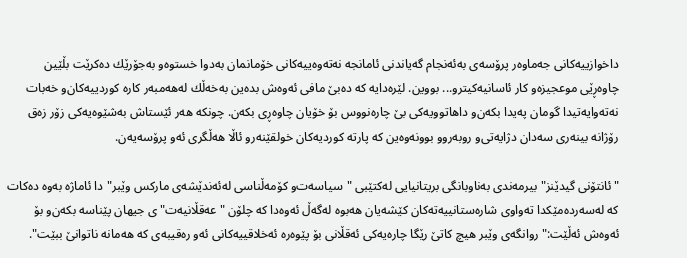داخوازییه‌كانی جه‌ماوه‌ر پرۆسه‌ی به‌ئه‌نجام گه‌یاندنی ئامانجه‌ نه‌ته‌وه‌ییه‌كانی خۆمانمان به‌دوا خستوه‌‌و به‌جۆرێك ده‌كرێت بڵێین چاوه‌ڕێی موعجیزه‌‌و كار ئاسانیه‌كیتر‌و... بووین. لێره‌دایه‌ كه‌ ده‌بێ مافی ئه‌وه‌ش بده‌ین به‌خه‌ڵك له‌هه‌مبه‌ر كاره‌ كوردییه‌كان‌و خه‌بات نه‌ته‌وایه‌تیدا گومان په‌یدا بكه‌ن‌و داهاتوویه‌كی بێ چاره‌نووس بۆ خۆیان چاوه‌ڕی بكه‌ن. چونكه‌ هه‌ر ئێستاش به‌شێوه‌یه‌كی زۆر زه‌ق رۆژانه‌ بینه‌ری سه‌دان دژایه‌تی‌و روبه‌روو بوونه‌وه‌ین كه‌ پارته‌ كوردیه‌كان خولقێنه‌ر‌و ئاڵا هه‌ڵگری ئه‌و پرۆسه‌یه‌ن.

"ئانتۆنی گیدێنز" بیرمه‌ندی به‌ناوبانگی بریتانیایی له‌كتێبی "سیاسه‌ت‌و كۆمه‌ڵناسی له‌ئه‌ندێشه‌ی ماركس وێبر"دا ئاماژه‌ به‌وه‌ ده‌كات كه‌ له‌سه‌رده‌مێكدا ته‌واوی شاره‌ستانییه‌ته‌كان كێشه‌یان هه‌بوه‌ له‌گه‌ڵ‌ ئه‌وه‌دا كه‌ چلۆن "عه‌قڵانیه‌ت"ی جیهان پێناسه‌ بكه‌ن‌و بۆ ئه‌وه‌ش ئه‌ڵێت:"روانگه‌ی وێبر هیچ كاتێ رێگا چاره‌یه‌كی ئه‌قڵانی بۆ پێوه‌ره‌ ئه‌خلاقییه‌كانی ئه‌و ره‌قیبه‌ی كه‌ هه‌مانه‌ ناتوانێ ببێت".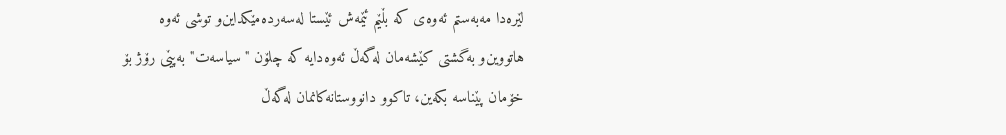لێره‌دا مه‌به‌ستم ئه‌وه‌ی كه‌ بڵێم ئێمه‌ش ئێستا له‌سه‌رده‌مێكداین‌و توشی ئه‌وه‌ هاتووین‌و به‌گشتی كێشه‌مان له‌گه‌ڵ‌ ئه‌وه‌دایه‌ كه‌ چلۆن "سیاسه‌ت" به‌پێی رۆژ بۆ خۆمان پێناسه‌ بكه‌ین، تاكوو دانووستانه‌كانمان له‌گه‌ڵ‌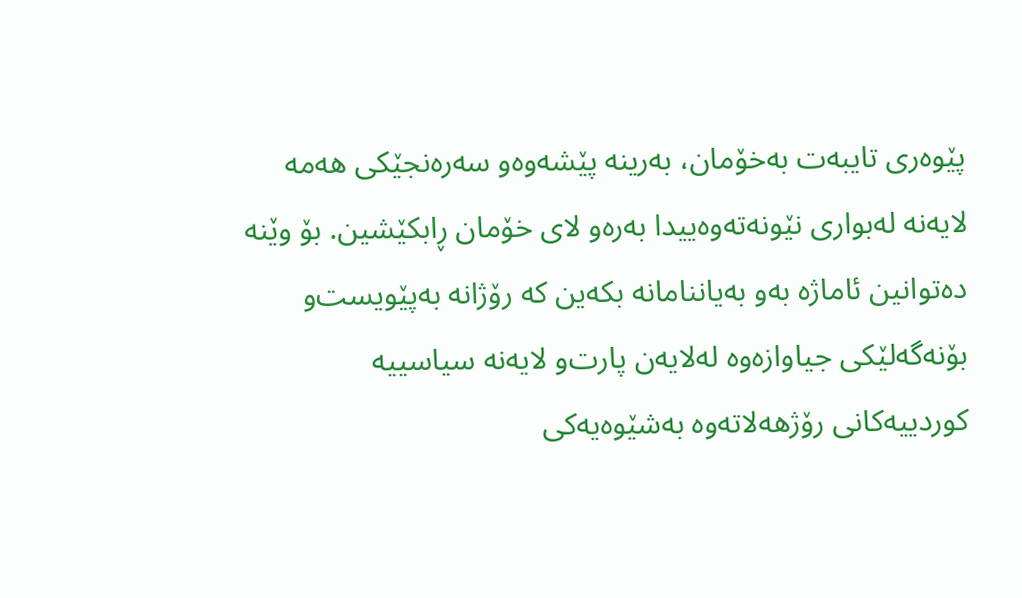پێوه‌ری تایبه‌ت به‌خۆمان، به‌رینه‌ پێشه‌وه‌‌و سه‌ره‌نجێكی هه‌مه‌ لایه‌نه‌ له‌بواری نێونه‌ته‌وه‌ییدا به‌ره‌و لای خۆمان ڕابكێشین. بۆ وێنه‌ ده‌توانین ئاماژه‌ به‌و به‌یاننامانه‌ بكه‌ین كه‌ رۆژانه‌ به‌پێویست‌و بۆنه‌گه‌لێكی جیاوازه‌وه‌ له‌لایه‌ن پارت‌و لایه‌نه‌ سیاسییه‌ كوردییه‌كانی رۆژهه‌لاته‌وه‌ به‌شێوه‌یه‌كی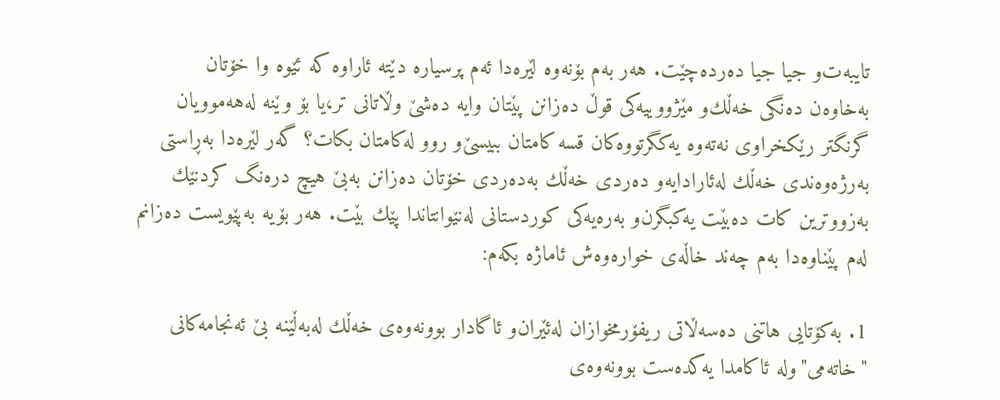تایبه‌ت‌و جیا جیا ده‌رده‌چێت. هه‌ر به‌م بۆنه‌وه‌ لێره‌دا ئه‌م پرسیاره‌ دێته‌ ئاراوه‌ كه‌ ئێوه‌ وا خۆتان به‌خاوه‌ن ده‌نگی خه‌ڵك‌و مێژووییه‌كی قوڵ‌ ده‌زانن پێتان وایه‌ ده‌شێ وڵاتانی تر،یا بۆ وێنه‌ له‌هه‌موویان گرنگتر رێكخراوی نه‌ته‌وه‌ یه‌كگرتووه‌كان قسه‌ كامتان ببیسێ‌و روو له‌كامتان بكات؟ گه‌ر لێره‌دا به‌ڕاستی به‌رژه‌وه‌ندی خه‌ڵك له‌ئارادایه‌‌و ده‌ردی خه‌ڵك به‌ده‌ردی خۆتان ده‌زانن به‌بێ هیچ دره‌نگ كردنێك به‌زووترین كات ده‌بێت یه‌كبگرن‌و به‌ره‌یه‌كی كوردستانی له‌نێوانتاندا پێك بێت. هه‌ر بۆیه‌ به‌پێویست ده‌زانم له‌م پێناوه‌دا به‌م چه‌ند خاڵه‌ی خواره‌وه‌ش ئاماژه‌ بكه‌م:

1. به‌كۆتایی هاتنی ده‌سه‌ڵاتی ریفۆرمخوازان له‌ئێران‌و ئاگادار بوونه‌وه‌ی خه‌ڵك له‌به‌ڵێنه‌ بێ ئه‌نجامه‌كانی "خاته‌می"وله‌ ئاكامدا یه‌كده‌ست بوونه‌وه‌ی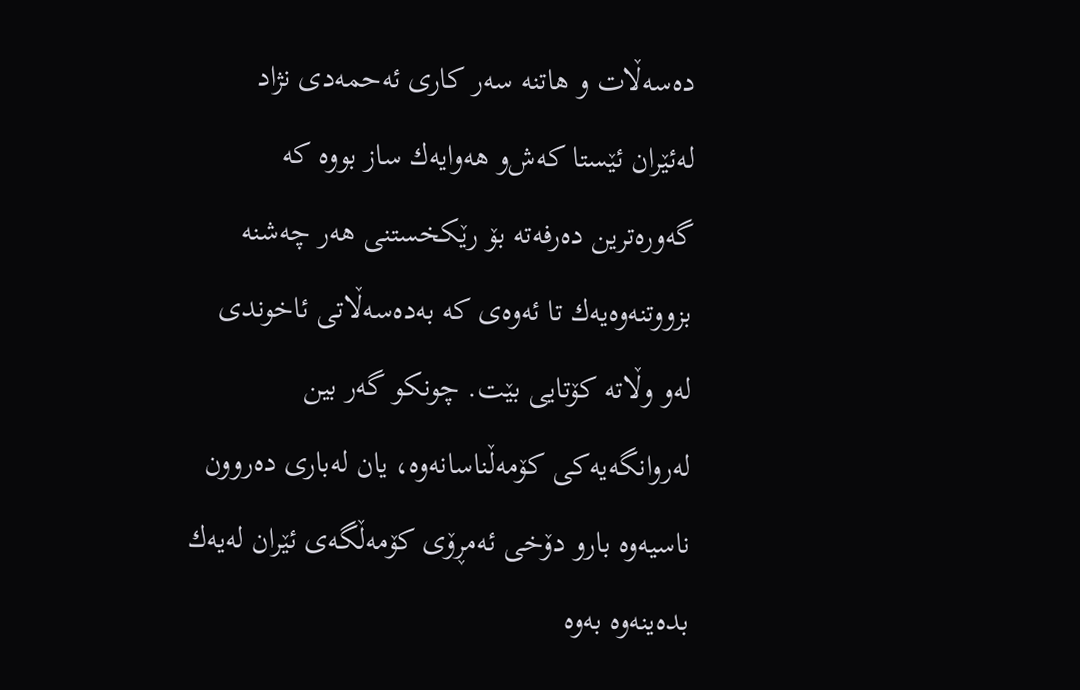ده‌سه‌ڵات و هاتنه‌ سه‌ر كاری ئه‌حمه‌دی نژاد له‌ئێران ئێستا كه‌ش‌و هه‌وایه‌ك ساز بووه‌ كه‌ گه‌وره‌ترین ده‌رفه‌ته‌ بۆ رێكخستنی هه‌ر چه‌شنه‌ بزووتنه‌وه‌یه‌ك تا ئه‌وه‌ی كه‌ به‌ده‌سه‌ڵاتی ئاخوندی له‌و وڵاته‌ كۆتایی بێت. چونكو گه‌ر بین له‌روانگه‌یه‌كی كۆمه‌ڵناسانه‌وه‌، یان له‌باری ده‌روون ناسیه‌وه‌ بار‌و دۆخی ئه‌مڕۆی كۆمه‌ڵگه‌ی ئێران له‌یه‌ك بده‌ینه‌وه‌ به‌وه‌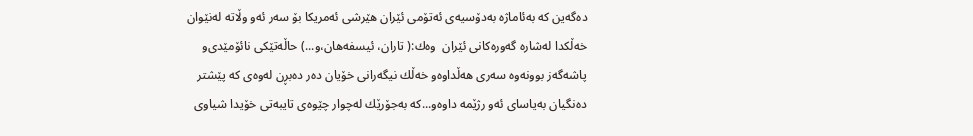ده‌گه‌ین كه‌ به‌ئاماژه‌ به‌دۆسیه‌ی ئه‌تۆمی ئێران هێرشی ئه‌مریكا بۆ سه‌ر ئه‌و وڵاته‌ له‌نێوان خه‌ڵكدا له‌شاره‌ گه‌وره‌كانی ئێران  وه‌ك:( تاران، ئیسفه‌هان،‌و...) حاڵه‌تێكی نائۆمێدی‌و پاشه‌گه‌ز بوونه‌وه‌ سه‌ری هه‌ڵداوه‌و خه‌ڵك نیگه‌رانی خۆیان ده‌ر ده‌بڕن له‌وه‌ی كه‌ پێشتر ده‌نگیان به‌یاسای ئه‌و رژێمه‌ داوه‌‌و...كه‌ به‌جۆرێك له‌چوار چێوه‌ی تایبه‌تی خۆیدا شیاوی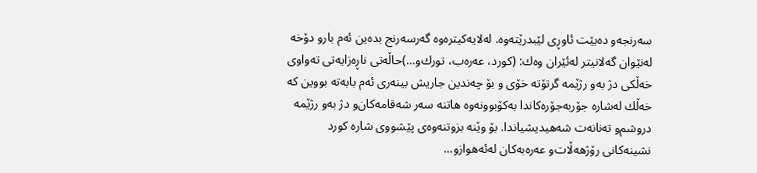سه‌رنجه‌‌و ده‌بێت ئاوڕی لێبدرێته‌وه‌. له‌لایه‌كیتره‌وه‌ گه‌رسه‌رنج بده‌ین ئه‌م بار‌و دۆخه‌ له‌نێوان گه‌لانیتر له‌ئێران وه‌ك: (كورد، عه‌ره‌ب، تورك‌و...)حاڵه‌تی ناڕه‌زایه‌تی ته‌واوی خه‌ڵكی دژ به‌و رژێمه‌ گرتۆته‌ خۆی و بۆ چه‌ندین جاریش بینه‌ری ئه‌م بابه‌ته‌ بووین كه‌ خه‌ڵك له‌شاره‌ جۆربه‌جۆره‌كاندا به‌كۆبوونه‌وه‌ هاتنه‌ سه‌ر شه‌قامه‌كان‌و دژ به‌و رژێمه‌ دروشم‌و ته‌نانه‌ت شه‌هیدیشیاندا. بۆ وێنه‌ بزوتنه‌وه‌ی پێشووی شاره‌ كورد نشینه‌كانی رۆژهه‌ڵات‌و عه‌ره‌به‌كان له‌ئه‌هواز‌و...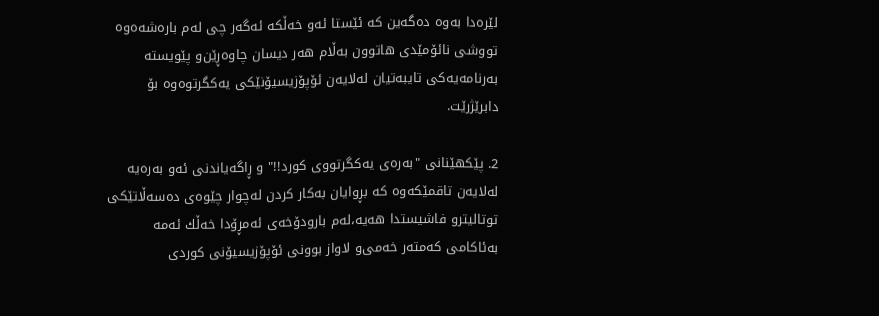لێره‌دا به‌وه‌ ده‌گه‌ین كه‌ ئێستا ئه‌و خه‌ڵكه‌ ئه‌گه‌ر چی له‌م باره‌شه‌ه‌وه‌ تووشی نائۆمێدی هاتوون به‌ڵام هه‌ر دیسان چاوه‌ڕێن‌و پێویسته‌ به‌رنامه‌یه‌كی تایبه‌تیان له‌لایه‌ن ئۆپۆزیسیۆنێكی یه‌كگرتوه‌وه‌ بۆ دابرێژرێت.

2. پێكهێنانی "به‌ره‌ی یه‌كگرتووی كورد!!" و ڕاگه‌یاندنی ئه‌و به‌ره‌یه‌ له‌لایه‌ن تاقمێكه‌وه‌ كه‌ بڕوایان به‌كار كردن له‌چوار چێوه‌ی ده‌سه‌ڵاتێكی توتالیتر‌و فاشیستدا هه‌یه‌،له‌م بار‌ودۆخه‌ی ئه‌مڕۆدا خه‌ڵك ئه‌مه‌ به‌ئاكامی كه‌مته‌ر خه‌می‌و لاواز بوونی ئۆپۆزیسیۆنی كوردی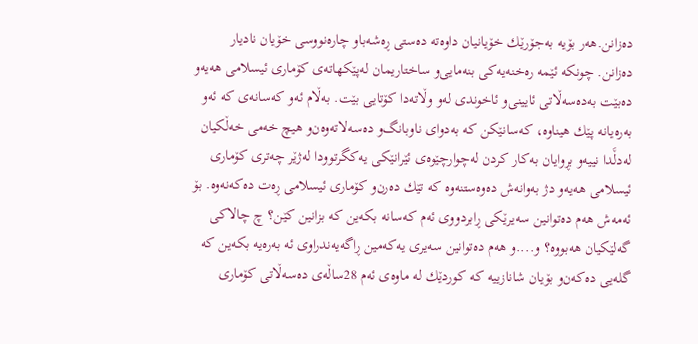ده‌زانن.هه‌ر بۆیه‌ به‌جۆرێك خۆیانیان داوه‌ته‌ ده‌ستی ڕه‌شه‌با‌و چاره‌نووسی خۆیان نادیار ده‌زانن. چونكه‌ ئێمه‌ ره‌خنه‌یه‌كی بنه‌مایی‌و ساختاریمان له‌پێكهاته‌ی كۆماری ئیسلامی هه‌یه‌‌و ده‌بێت به‌ده‌سه‌ڵاتی ئایینی‌و ئاخوندی له‌و وڵاته‌دا كۆتایی بێت. به‌ڵام ئه‌و كه‌سانه‌ی كه‌ ئه‌و به‌ره‌یانه‌ پێك هیناوه‌، كه‌سانێكن كه‌ به‌دوای ناوبانگ‌و ده‌سه‌لاته‌وه‌ن‌و هیچ خه‌می خه‌ڵكیان له‌دڵَدا نییه‌‌و بڕوایان به‌كار كردن له‌چوارچێوه‌ی ئێرانێكی یه‌كگرتوودا له‌ژێر چه‌تری كۆماری ئیسلامی هه‌یه‌‌و دژ به‌وانه‌ش ده‌وه‌ستنه‌وه‌ كه‌ تێك ده‌رن‌و كۆماری ئیسلامی ڕه‌ت ده‌كه‌نه‌وه‌. بۆ ئه‌مه‌ش هه‌م ده‌توانین سه‌یرێكی ڕابردووی ئه‌م كه‌سانه‌ بكه‌ین كه‌ بزانین كێن؟ چ چالاكی گه‌لێكیان هه‌بووه‌؟ ‌و....و هه‌م ده‌توانین سه‌یری یه‌كه‌مین ڕاگه‌یه‌ندراوی ئه‌ به‌ره‌یه‌ بكه‌ین كه‌ گله‌یی ده‌كه‌ن‌و بۆیان شانازییه‌ كه‌ كوردێك له‌ ماوه‌ی ئه‌م 28ساڵه‌ی ده‌سه‌ڵاتی كۆماری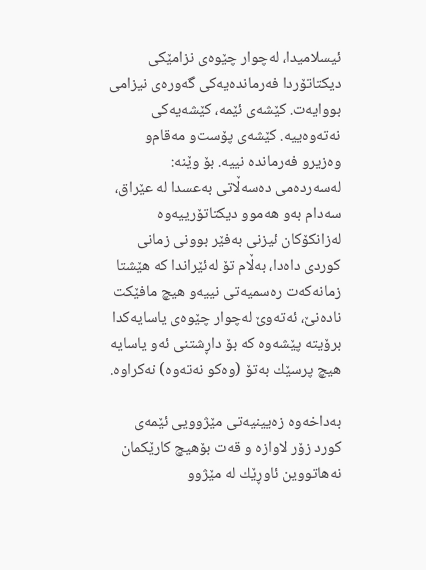ئیسلامیدا، له‌چوار چێوه‌ی نزامێكی دیكتاتۆردا فه‌رمانده‌یه‌كی گه‌وره‌ی نیزامی بووایه‌ت. كێشه‌ی ئێمه‌، كێشه‌یه‌كی نه‌ته‌وه‌ییه‌. كێشه‌ی پۆست‌و مه‌قام‌و وه‌زیر‌و فه‌رمانده‌ نییه‌. بۆ وێنه‌: له‌سه‌رده‌می ده‌سه‌ڵاتی به‌عسدا له‌ عێراق، سه‌دام به‌و هه‌موو دیكتاتۆرییه‌وه‌ له‌زانكۆكان ئیزنی به‌فێر بوونی زمانی كوردی داه‌دا، به‌ڵام تۆ له‌ئێراندا كه‌ هێشتا زمانه‌كه‌ت ره‌سمیه‌تی نییه‌‌و هیچ مافێكت ناده‌نێ، ئه‌ته‌وێ له‌چوار چێوه‌ی یاسایه‌كدا برۆیته‌ پێشه‌وه‌ كه‌ بۆ داڕشتنی ئه‌و یاسایه‌ هیچ پرسێك به‌تۆ (وه‌كو نه‌ته‌وه‌) نه‌كراوه‌.

به‌داخه‌وه‌ زه‌یینیه‌تی مێژوویی ئێمه‌ی كورد زۆر لاوازه‌ و قه‌ت بۆهیچ كارێكمان نه‌هاتووین ئاوڕێك له‌ مێژوو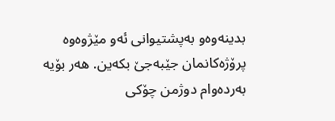بدینه‌وه‌‌و به‌پشتیوانی ئه‌و مێژوه‌وه‌ پرۆژه‌كانمان جێبه‌جێ بكه‌ین. هه‌ر بۆیه‌ به‌رده‌وام دوژمن چۆكی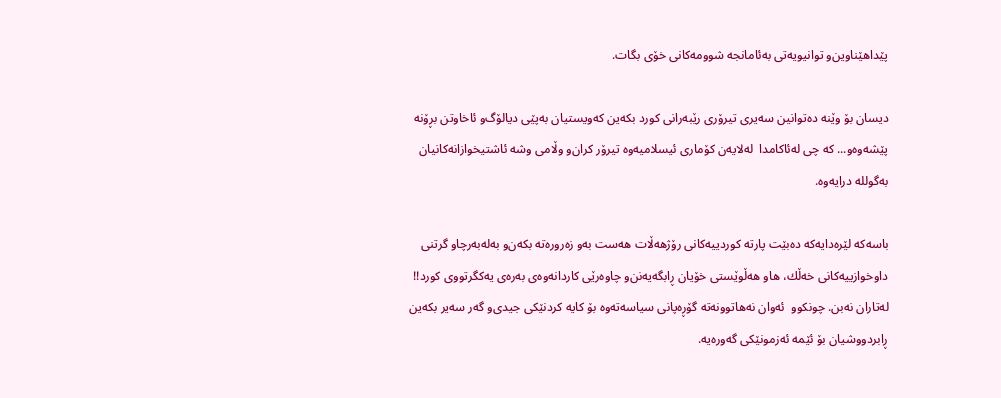پێداهێناوین‌و توانیویه‌تی به‌ئامانجه‌ شوومه‌كانی خۆی بگات.

دیسان بۆ وێنه‌ ده‌توانین سه‌یری تیرۆری رێبه‌رانی كورد بكه‌ین كه‌ویستیان به‌پێی دیالۆگ‌و ئاخاوتن بڕۆنه‌ پێشه‌وه‌‌و... كه‌ چی له‌ئاكامدا  له‌لایه‌ن كۆماری ئیسلامیه‌وه‌ تیرۆر كران‌و وڵامی وشه‌ ئاشتیخوازانه‌كانیان به‌گولله‌ درایه‌وه‌.

باسه‌كه‌ لێره‌دایه‌كه‌ ده‌بێت پارته‌ كوردییه‌كانی رۆژهه‌ڵات هه‌ست به‌و زه‌روره‌ته‌ بكه‌ن‌و به‌له‌به‌رچاو گرتنی دا‌وخوازییه‌كانی خه‌ڵك، هاو هه‌ڵوێستی خۆیان ڕابگه‌یه‌نن‌و چاوه‌رێی كاردانه‌وه‌ی به‌ره‌ی یه‌كگرتووی كورد!! له‌تاران نه‌بن. چونكوو  ئه‌وان نه‌هاتوونه‌ته‌ گۆڕه‌پانی سیاسه‌ته‌وه‌ بۆ كایه‌ كردنێكی جیدی‌و گه‌ر سه‌یر بكه‌ین ڕابردووشیان بۆ ئێمه‌ ئه‌زمونێكی گه‌وره‌یه‌.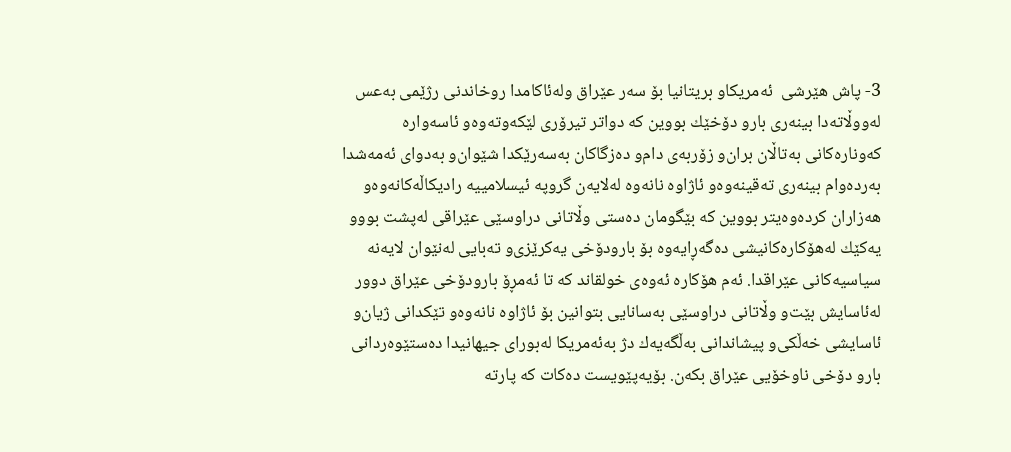3- پاش هێرشی  ئه‌مریكا‌و بریتانیا بۆ سه‌ر عێراق ‌وله‌ئاكامدا روخاندنی رژێمی به‌عس له‌ووڵاته‌دا بینه‌ری بار‌و دۆخێك بووین كه‌ دواتر تیرۆری لێكه‌وته‌وه‌‌و ئاسه‌واره‌ كه‌وناره‌كانی به‌تاڵان بران‌و زۆربه‌ی دام‌و ده‌زگاكان به‌سه‌رێكدا شێوان‌و به‌دوای ئه‌مه‌شدا به‌رده‌وام بینه‌ری ته‌قینه‌وه‌‌و ئاژاوه‌ نانه‌وه‌ له‌لایه‌ن گروپه‌ ئیسلامییه‌ رادیكاڵه‌كانه‌وه‌‌و هه‌زاران كرده‌وه‌یتر بووین كه‌ بێگومان ده‌ستی وڵاتانی دراوسێی عێراقی له‌پشت بوو‌و یه‌كێك له‌هۆكاره‌كانیشی ده‌گه‌ڕایه‌وه‌ بۆ بار‌ودۆخی یه‌كرێزی‌و ته‌بایی له‌نێوان لایه‌نه‌ سیاسیه‌كانی عێراقدا. ئه‌م هۆكاره‌ ئه‌وه‌ی خولقاند كه‌ تا ئه‌مڕۆ بار‌ودۆخی عێراق دوور له‌ئاسایش بێت‌و وڵاتانی دراوسێی به‌سانایی بتوانین بۆ ئاژاوه‌ نانه‌وه‌‌و تێكدانی ژیان‌و ئاسایشی خه‌ڵكی‌و پیشاندانی به‌ڵگه‌یه‌ك دژ به‌ئه‌مریكا له‌بورای جیهانیدا ده‌ستێوه‌ردانی بار‌و دۆخی ناوخۆیی عێراق بكه‌ن. بۆیه‌پێویست ده‌كات كه‌ پارته‌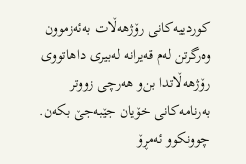كوردییه‌كانی رۆژهه‌ڵات به‌ئه‌زموون وه‌رگرتن له‌م قه‌یرانه‌ له‌بیری داهاتووی رۆژهه‌ڵاتدا بن‌و هه‌رچی زووتر به‌رنامه‌كانی خۆیان جێبه‌جێ بكه‌ن. چوونكوو ئه‌مڕۆ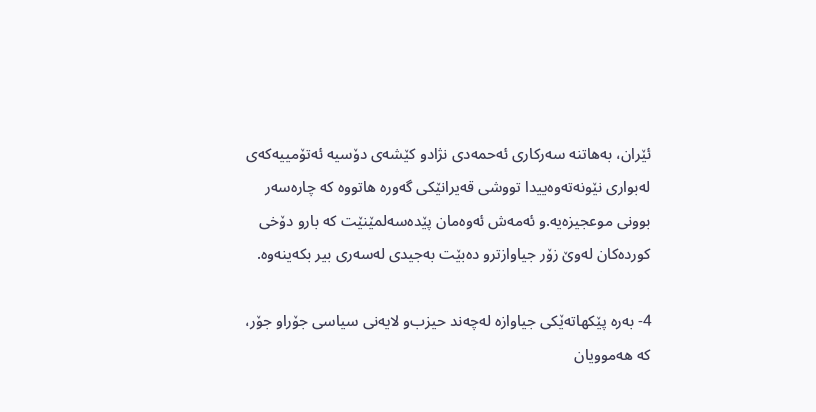ئێران، به‌هاتنه‌ سه‌ركاری ئه‌حمه‌دی نژاد‌و كێشه‌ی دۆسیه‌ ئه‌تۆمییه‌كه‌ی له‌بواری نێونه‌ته‌وه‌ییدا تووشی قه‌یرانێكی گه‌وره‌ هاتووه‌ كه‌ چاره‌سه‌ر بوونی موعجیزه‌یه‌.و ئه‌مه‌ش ئه‌وه‌مان پێده‌سه‌لمێنێت كه‌ بار‌و دۆخی كورده‌كان له‌وێ زۆر جیاوازتر‌و ده‌بێت به‌جیدی له‌سه‌ری بیر بكه‌ینه‌وه‌.

4- به‌ره‌ پێكهاته‌ێكی جیاوازه‌ له‌چه‌ند حیزب‌و لایه‌نی سیاسی جۆرا‌و جۆر، كه‌ هه‌موویان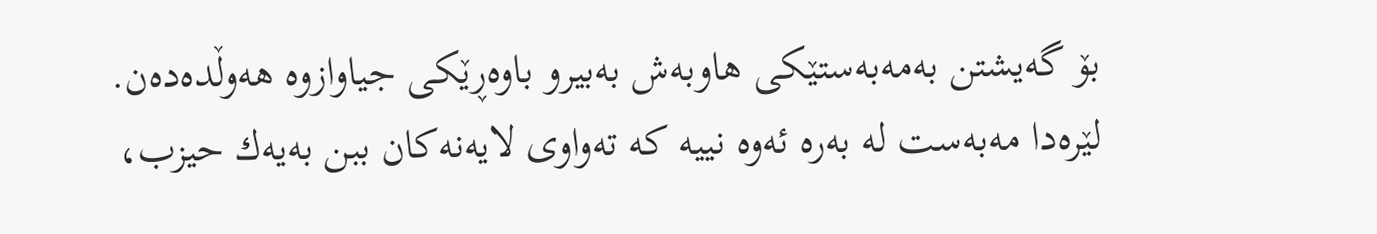بۆ گه‌یشتن به‌مه‌به‌ستێكی هاوبه‌ش به‌بیر‌و باوه‌ڕێكی جیاوازوه‌ هه‌وڵده‌ده‌ن. لێره‌دا مه‌به‌ست له‌ به‌ره‌ ئه‌وه‌ نییه‌ كه‌ ته‌واوی لایه‌نه‌كان ببن به‌یه‌ك حیزب،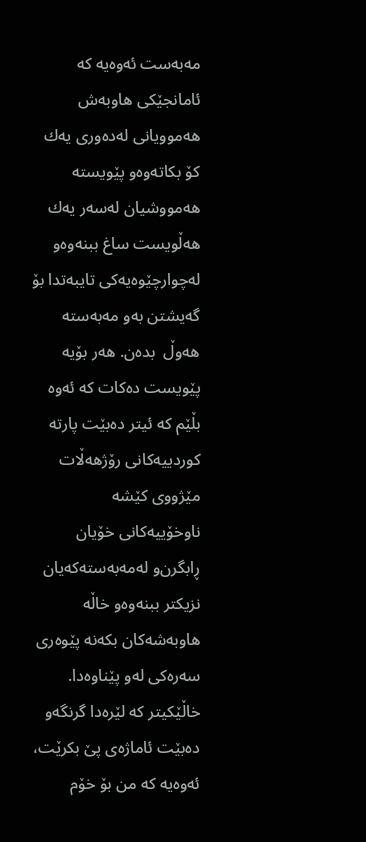مه‌به‌ست ئه‌وه‌یه‌ كه‌ ئامانجێكی هاوبه‌ش هه‌موویانی له‌ده‌وری یه‌ك كۆ بكاته‌وه‌‌و پێویسته‌ هه‌مووشیان له‌سه‌ر یه‌ك هه‌ڵویست ساغ ببنه‌وه‌‌و له‌چوارچێوه‌یه‌كی تایبه‌تدا بۆ گه‌یشتن به‌و مه‌به‌سته‌ هه‌وڵ‌  بده‌ن. هه‌ر بۆیه‌ پێویست ده‌كات كه‌ ئه‌وه‌ بڵێم كه‌ ئیتر ده‌بێت پارته‌ كوردییه‌كانی رۆژهه‌ڵات مێژووی كێشه‌ ناوخۆییه‌كانی خۆیان ڕابگرن‌و له‌مه‌به‌سته‌كه‌یان نزیكتر ببنه‌وه‌‌و خاڵه‌ هاوبه‌شه‌كان بكه‌نه‌ پێوه‌ری سه‌ره‌كی له‌و پێناوه‌دا. خاڵێكیتر كه‌ لێره‌دا گرنگه‌‌و ده‌بێت ئاماژه‌ی پێ بكرێت، ئه‌وه‌یه‌ كه‌ من بۆ خۆم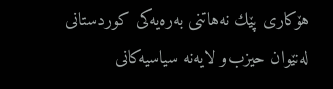هۆكاری پێك نه‌هاتنی به‌ره‌یه‌كی كوردستانی له‌نێوان حیزب‌و لایه‌نه‌ سیاسیه‌كانی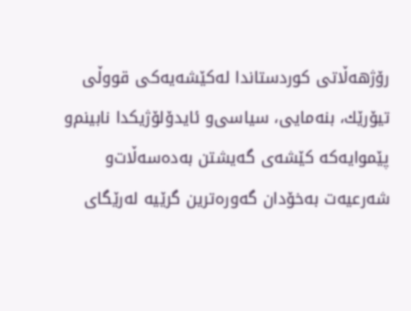رۆژهه‌ڵاتی كوردستاندا له‌كێشه‌یه‌كی قووڵی تیۆرێك، بنه‌مایی، سیاسی‌و ئایدۆلۆژیكدا نابینم‌و پێموایه‌كه‌ كێشه‌ی گه‌یشتن به‌ده‌سه‌ڵات‌و شه‌رعیه‌ت به‌خۆدان گه‌وره‌ترین گرێیه‌ له‌رێگای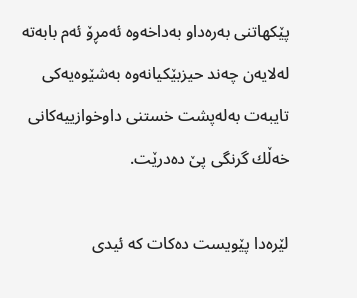پێكهاتنی به‌ره‌دا‌و به‌داخه‌وه‌ ئه‌مڕۆ ئه‌م بابه‌ته‌ له‌لایه‌ن چه‌ند حیزبێكیانه‌وه‌ به‌شێوه‌یه‌كی تایبه‌ت به‌له‌پشت خستنی دا‌وخوازییه‌كانی خه‌ڵك گرنگی پێ ده‌درێت.

لێره‌دا پێویست ده‌كات كه‌ ئیدی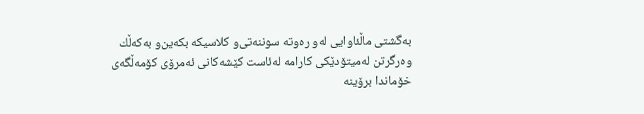به‌گشتی ماڵئاوایی له‌و ره‌وته‌ سوننه‌تی‌و كلاسیكه‌ بكه‌ین‌و به‌كه‌ڵك وه‌رگرتن له‌میتۆدێكی كارامه‌ له‌ئاست كێشه‌كانی ئه‌مرۆی كۆمه‌ڵگه‌ی خۆماندا برۆینه‌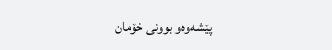پێشه‌وه‌‌و بوونی خۆمان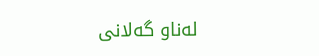له‌ناو گه‌لانی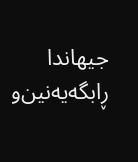جیهاندا ڕابگه‌یه‌نین‌و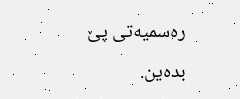ره‌سمیه‌تی پێ بده‌ین.